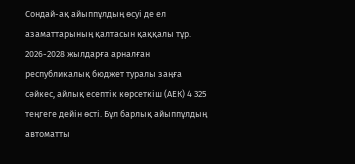Сондай-ақ айыппұлдың өсуі де ел азаматтарының қалтасын қаққалы тұр. 2026-2028 жылдарға арналған республикалық бюджет туралы заңға сәйкес, айлық есептік көрсеткіш (АЕК) 4 325 теңгеге дейін өсті. Бұл барлық айыппұлдың автоматты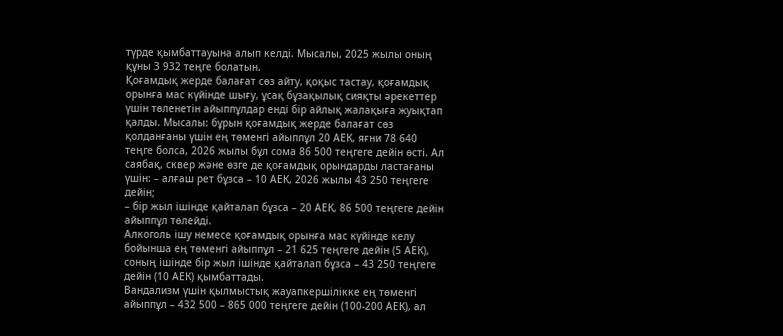түрде қымбаттауына алып келді. Мысалы, 2025 жылы оның құны 3 932 теңге болатын.
Қоғамдық жерде балағат сөз айту, қоқыс тастау, қоғамдық орынға мас күйінде шығу, ұсақ бұзақылық сияқты әрекеттер үшін төленетін айыппұлдар енді бір айлық жалақыға жуықтап қалды. Мысалы: бұрын қоғамдық жерде балағат сөз қолданғаны үшін ең төменгі айыппұл 20 АЕК, яғни 78 640 теңге болса, 2026 жылы бұл сома 86 500 теңгеге дейін өсті. Ал саябақ, сквер және өзге де қоғамдық орындарды ластағаны үшін: – алғаш рет бұзса – 10 АЕК, 2026 жылы 43 250 теңгеге дейін;
– бір жыл ішінде қайталап бұзса – 20 АЕК, 86 500 теңгеге дейін айыппұл төлейді.
Алкоголь ішу немесе қоғамдық орынға мас күйінде келу бойынша ең төменгі айыппұл – 21 625 теңгеге дейін (5 АЕК), соның ішінде бір жыл ішінде қайталап бұзса – 43 250 теңгеге дейін (10 АЕК) қымбаттады.
Вандализм үшін қылмыстық жауапкершілікке ең төменгі айыппұл – 432 500 – 865 000 теңгеге дейін (100-200 АЕК), ал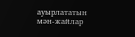ауырлататын мән-жайлар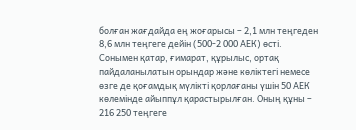болған жағдайда ең жоғарысы – 2,1 млн теңгеден 8,6 млн теңгеге дейін (500-2 000 АЕК) өсті.
Сонымен қатар, ғимарат, құрылыс, ортақ пайдаланылатын орындар және көліктегі немесе өзге де қоғамдық мүлікті қорлағаны үшін 50 АЕК көлемінде айыппұл қарастырылған. Оның құны – 216 250 теңгеге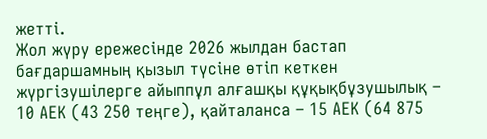жетті.
Жол жүру ережесінде 2026 жылдан бастап бағдаршамның қызыл түсіне өтіп кеткен жүргізушілерге айыппұл алғашқы құқықбұзушылық – 10 АЕК (43 250 теңге), қайталанса – 15 АЕК (64 875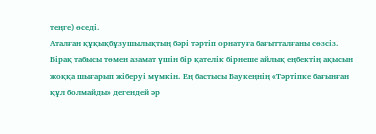теңге) өседі.
Аталған құқықбұзушылықтың бәрі тәртіп орнатуға бағытталғаны сөзсіз. Бірақ табысы төмен азамат үшін бір қателік бірнеше айлық еңбектің ақысын жоққа шығарып жіберуі мүмкін. Ең бастысы Баукеңнің «Тәртіпке бағынған құл болмайды» дегендей әр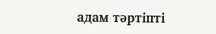адам тәртіпті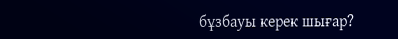бұзбауы керек шығар?